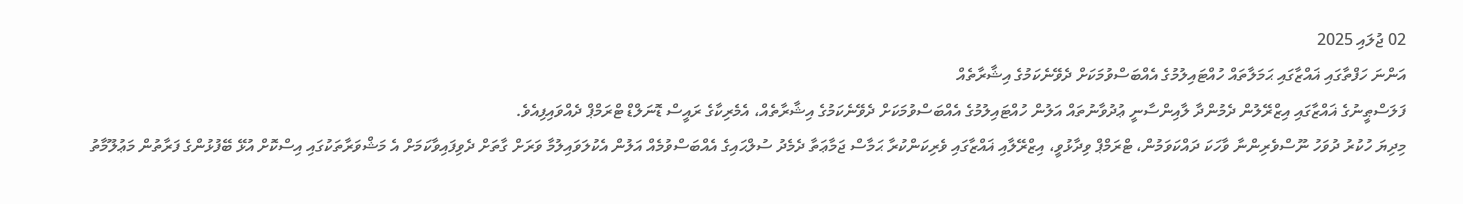02 ޖުލައި 2025
އަންނަ ހަފްތާގައި ޣައްޒާގައި ޙަމަލާތައް ހުއްޓައިލުމުގެ އެއްބަސްވުމަކަށް ދެވޭނެކަމުގެ އިޝާރާތެއް
ފަލަސްޠީނުގެ ޣައްޒާގައި އިޒްރޭލުން ދެމުންދާ ލާއިންސާނީ ޢުދުވާނުތައް އަލުން ހުއްޓައިލުމުގެ އެއްބަސްވުމަކަށް ދެވޭނެކަމުގެ އިޝާރާތެއް، އެމެރިކާގެ ރައީސް ޑޮނަލްޑް ޓްރަމްޕް ދެއްވައިފިއެވެ.
މިދިޔަ ހުކުރު ދުވަހު ނޫސްވެރިންނާ ވާހަކަ ދައްކަވަމުން، ޓްރަމްޕް ވިދާޅުވީ، އިޒްރޭލާއި ޣައްޒާގައި ވެރިކަންކުރާ ޙަމާސް ޖަމާޢަތާ ދެމެދު ސުލްޙައިގެ އެއްބަސްވުމެއް އަލުން އެކުލަވައިލުމާ ވަރަށް ގާތަށް ދެވިފައިވާކަމަށް އެ މަޝްވަރާތަކުގައި އިސްކޮށް އުޅޭ ބޭފުޅުންގެ ފަރާތުން މަޢުލޫމާތު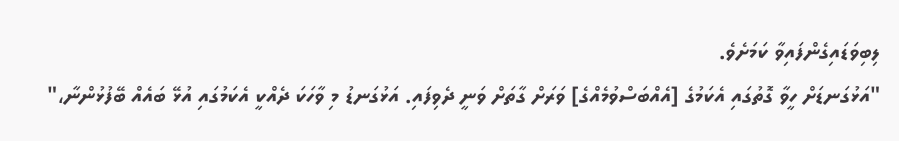ލިބިވަޑައިގެންފައިވާ ކަމަށެވެ.
"އަޅުގަނޑަށް ހީވާ ގޮތުގައި އެކަމުގެ [އެއްބަސްވުމެއްގެ] ވަރަށް ގާތަށް ވަނީ ދެވިފައި. އަޅުގަނޑު މި ވާހަކަ ދެއްކީ އެކަމުގައި އުޅޭ ބައެއް ބޭފުޅުންނާ،"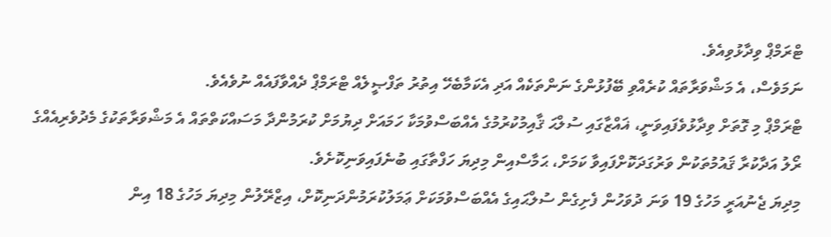ޓްރަމްޕް ވިދާޅުވިއެވެ.
ނަމަވެސް، އެ މަޝްވަރާތައް ކުރެއްވި ބޭފުޅުންގެ ނަންތަކެއް އަދި އެކަމާބެހޭ އިތުރު ތަފްޞީލެއް ޓްރަމްޕް ދެއްވާފައެއް ނުވެއެވެ.
ޓްރަމްޕް މި ގޮތަށް ވިދާޅުވެފައިވަނީ، ޣައްޒާގައި ސުލްޙަ ޤާއިމުކުރުމުގެ އެއްބަސްވުމަކާ ހަމައަށް ދިޔުމަށް ކުރަމުންދާ މަސައްކަތްތައް އެ މަޝްވަރާތަކުގެ މެދުވެރިއެއްގެ ރޯލު އަދާކުރާ ޤައުމުތަކުން ވަރުގަދަކޮށްފައިވާ ކަމަށް، ޙަމާސްއިން މިދިޔަ ހަފްތާގައި ބުނެފައިވަނިކޮށެވެ.
މިދިޔަ ޖެނުއަރީ މަހުގެ 19 ވަނަ ދުވަހުން ފެށިގެން ސުލްޙައިގެ އެއްބަސްވުމަކަށް ޢަމަލުކުރަމުންދަނިކޮށް، އިޒްރޭލުން މިދިޔަ މަހުގެ 18 އިން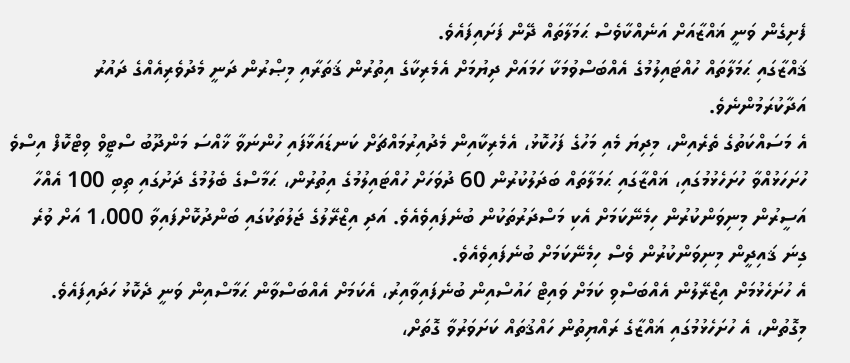ފެށިގެން ވަނީ ޣައްޒާއަށް އަނެއްކާވެސް ޙަމަލާތައް ދޭން ފަށައިފައެވެ.
ޤައްޒާގައި ޙަމަލާތައް ހުއްޓައިލުމުގެ އެއްބަސްވުމަކާ ހަމައަށް ދިޔުމަށް އެމެރިކާގެ އިތުރުން ޤަތަރާއި މިޞްރުން ދަނީ މެދުވެރިއެއްގެ ދައުރު އަދާކުރަމުންނެވެ.
އެ މަސައްކަތުގެ ތެރެއިން، މިދިޔަ މެއި މަހުގެ ފަހުކޮޅު، އެމެރިކާއިން މެދުއިރުމައްޗަށް ކަނޑައަޅާފައި ހުންނަވާ ޚާއްސަ މަންދޫބު ސްޓީވް ވިޓްކޮފް އިސްވެ ހުށަހަޅުއްވާ ހުށަހެޅުމުގައި، ޣައްޒާގައި ޙަމަލާތައް ބަދަލުކުރުން 60 ދުވަހަށް ހުއްޓައިލުމުގެ އިތުރުން، ޙަމާސްގެ ބެލުމުގެ ދަށުގައި ތިބި 100 އެއްހާ އަސީރުން މިނިވަންކުރުން ހިމެނޭކަމަށް އެކި މަސްދަރުތަކުން ބުނެފައިވެއެވެ. އަދި އިޒްރޭލުގެ ޖަލުތަކުގައި ބަންދުކޮށްފައިވާ 1،000 އަށް ވުރެ ގިނަ ޤައިދީން މިނިވަންކުރުން ވެސް ހިމެނޭކަމަށް ބުނެފައިވެއެވެ.
އެ ހުށަހެޅުމަށް އިޒްރޭލުން އެއްބަސްވި ކަމަށް ވައިޓް ހައުސްއިން ބުނެފައިވާއިރު، އެކަމަށް އެއްބަސްވާން ޙަމާސްއިން ވަނީ ދެކޮޅު ހަދައިފައެވެ.
މިގޮތުން، އެ ހުށަހެޅުމުގައި ޣައްޒާގެ ރައްޔިތުން ހައްޤުތައް ކަށަވަރުވާ ގޮތަށް،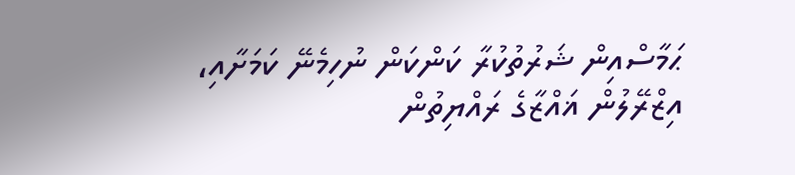ޙަމާސްއިން ޝަރުތުކުރާ ކަންކަން ނުހިމެނޭ ކަމަށާއި، އިޒްރޭލުން ޣައްޒާގެ ރައްޔިތުން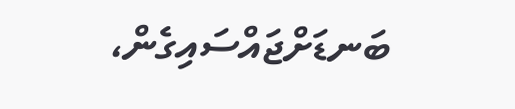ބަނޑަށްޖައްސައިގެން،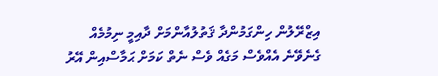އިޒްރޭލުން ހިންގަމުންދާ ޤަތުލުއާންމަށް ދާއިމީ ނިމުމެއް ގެނެވޭނެ އެއްވެސް މަގެއް ވެސް ނެތް ކަމަށް ޙަމާސްއިން އޭރު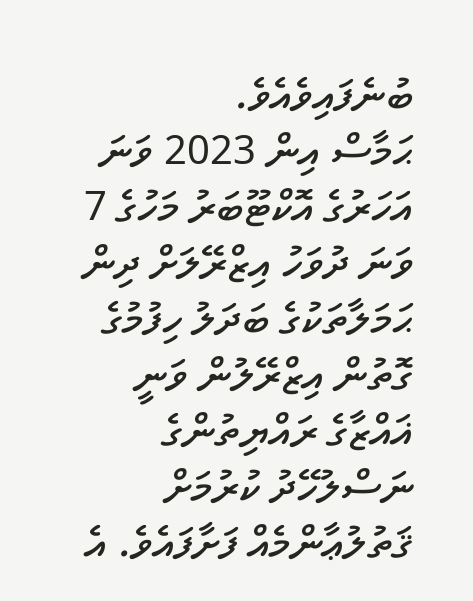ބުނެފައިވެއެވެ.
ޙަމާސް އިން 2023 ވަނަ އަހަރުގެ އޮކްޓޫބަރު މަހުގެ 7 ވަނަ ދުވަހު އިޒްރޭލަށް ދިން ޙަމަލާތަކުގެ ބަދަލު ހިފުމުގެ ގޮތުން އިޒްރޭލުން ވަނީ ޣައްޒާގެ ރައްޔިތުންގެ ނަސްލުހޭދު ކުރުމަށް ޤަތުލުޢާންމެއް ފަށާފައެވެ. އެ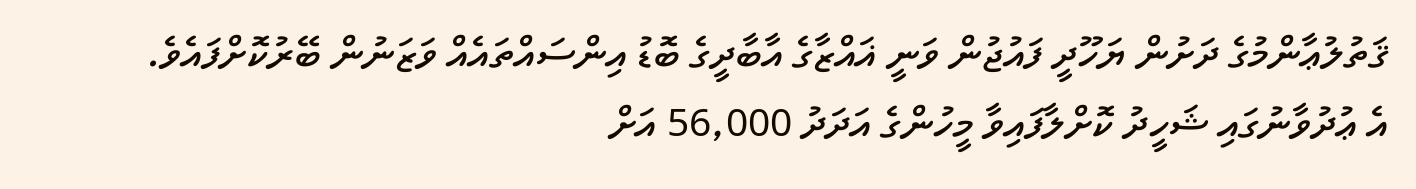ޤަތުލުޢާންމުގެ ދަށުން ޔަހޫދީ ފައުޖުން ވަނީ ޣައްޒާގެ އާބާދީގެ ބޮޑު އިންސައްތައެއް ވަޒަނުން ބޭރުކޮށްފައެވެ. އެ ޢުދުވާނުގައި ޝަހީދު ކޮށްލާފައިވާ މީހުންގެ އަދަދު 56,000 އަށް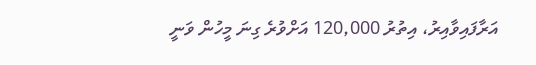އަރާފައިވާއިރު، އިތުރު 120,000 އަށްވުރެ ގިނަ މީހުން ވަނީ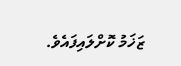ޒަޚަމު ކޮށްލައިފައެވެ.